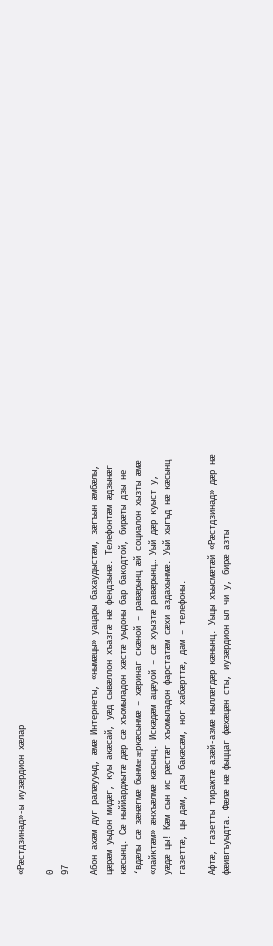«Рæстдзинад»-ы иузæрдион хæлар

0
97

Абон ахæм дуг ралæууыд, æмæ Интернеты, «нымæцы» уацары бахаудыстæм, зæгъын æмбæлы, цæрæм уыдон мидæг, куы акæсай, уæд сывæллон хъазгæ нæ фендзынæ. Телефонтæм æдзынæг кæсынц. Сæ ныййарджытæ дæр сæ хъомыладон хæстæ уыдоны бар бакодтой, бирæты дзы не ‘вдæлы сæ зæнæгмæ бынмæ æркæсынмæ – хæринаг скæной – равæрынц æй социалон хызты æмæ «лайктæм» æнхъæлмæ кæсынц. Искæдæм ацæуой – сæ хуызтæ равæрынц… Уый дæр куыст у, уæдæ цы! Кæм сын ис рæстæг хъомыладон фарстатæм сæхи аздахынмæ. Уый хыгъд нæ кæсынц газеттæ, цы дам, дзы бакæсæм, ног хабæрттæ, дам – телефоны.

Афтæ, газетты тиражтæ азæй-азмæ ныллæгдæр кæнынц. Уыцы хъысмæтæй «Рæстдзинад» дæр нæ фæивгъуыдта. Фæлæ нæ фыццаг фæхæцæн сты, иузæрдион ыл чи у, бирæ азты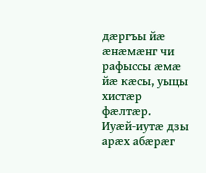дæргъы йæ æнæмæнг чи рафыссы æмæ йæ кæсы, уыцы хистæр фæлтæр.
Иуæй-иутæ дзы арæх абæрæг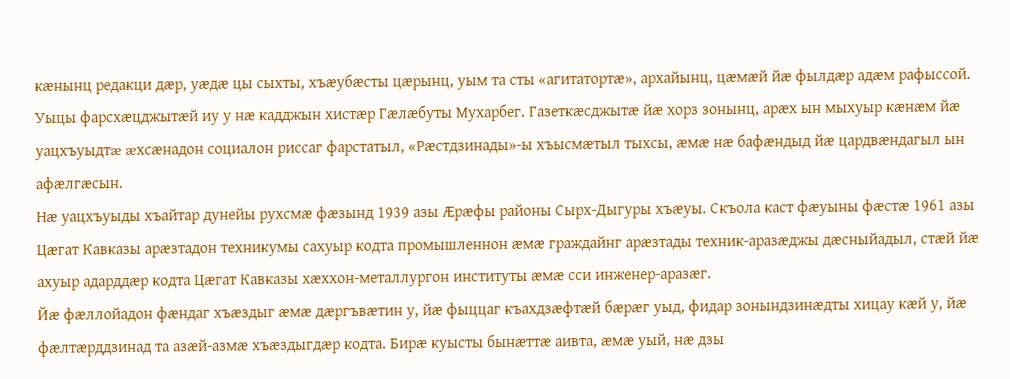кæнынц редакци дæр, уæдæ цы сыхты, хъæубæсты цæрынц, уым та сты «агитатортæ», архайынц, цæмæй йæ фылдæр адæм рафыссой. Уыцы фарсхæцджытæй иу у нæ кадджын хистæр Гæлæбуты Мухарбег. Газеткæсджытæ йæ хорз зонынц, арæх ын мыхуыр кæнæм йæ уацхъуыдтæ æхсæнадон социалон риссаг фарстатыл, «Рæстдзинады»-ы хъысмæтыл тыхсы, æмæ нæ бафæндыд йæ цардвæндагыл ын афæлгæсын.
Нæ уацхъуыды хъайтар дунейы рухсмæ фæзынд 1939 азы Æрæфы районы Сырх-Дыгуры хъæуы. Скъола каст фæуыны фæстæ 1961 азы Цæгат Кавказы арæзтадон техникумы сахуыр кодта промышленнон æмæ граждайнг арæзтады техник-аразæджы дæсныйадыл, стæй йæ ахуыр адарддæр кодта Цæгат Кавказы хæххон-металлургон институты æмæ сси инженер-аразæг.
Йæ фæллойадон фæндаг хъæздыг æмæ дæргъвæтин у, йæ фыццаг къахдзæфтæй бæрæг уыд, фидар зонындзинæдты хицау кæй у, йæ фæлтæрддзинад та азæй-азмæ хъæздыгдæр кодта. Бирæ куысты бынæттæ аивта, æмæ уый, нæ дзы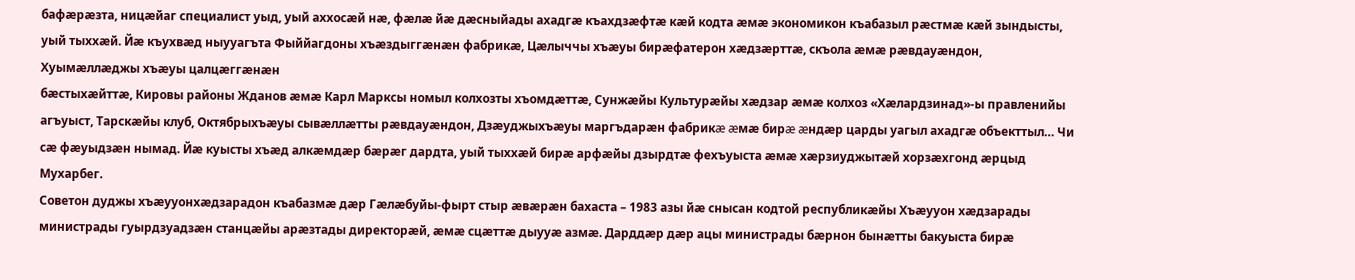бафæрæзта, ницæйаг специалист уыд, уый аххосæй нæ, фæлæ йæ дæсныйады ахадгæ къахдзæфтæ кæй кодта æмæ экономикон къабазыл рæстмæ кæй зындысты, уый тыххæй. Йæ къухвæд ныууагъта Фыййагдоны хъæздыггæнæн фабрикæ, Цæлыччы хъæуы бирæфатерон хæдзæрттæ, скъола æмæ рæвдауæндон, Хуымæллæджы хъæуы цалцæггæнæн
бæстыхæйттæ, Кировы районы Жданов æмæ Карл Марксы номыл колхозты хъомдæттæ, Сунжæйы Культурæйы хæдзар æмæ колхоз «Хæлардзинад»-ы правленийы агъуыст, Тарскæйы клуб, Октябрыхъæуы сывæллæтты рæвдауæндон, Дзæуджыхъæуы маргъдарæн фабрикæ æмæ бирæ æндæр царды уагыл ахадгæ объекттыл… Чи сæ фæуыдзæн нымад. Йæ куысты хъæд алкæмдæр бæрæг дардта, уый тыххæй бирæ арфæйы дзырдтæ фехъуыста æмæ хæрзиуджытæй хорзæхгонд æрцыд Мухарбег.
Советон дуджы хъæууонхæдзарадон къабазмæ дæр Гæлæбуйы-фырт стыр æвæрæн бахаста – 1983 азы йæ снысан кодтой республикæйы Хъæууон хæдзарады министрады гуырдзуадзæн станцæйы арæзтады директорæй, æмæ сцæттæ дыууæ азмæ. Дарддæр дæр ацы министрады бæрнон бынæтты бакуыста бирæ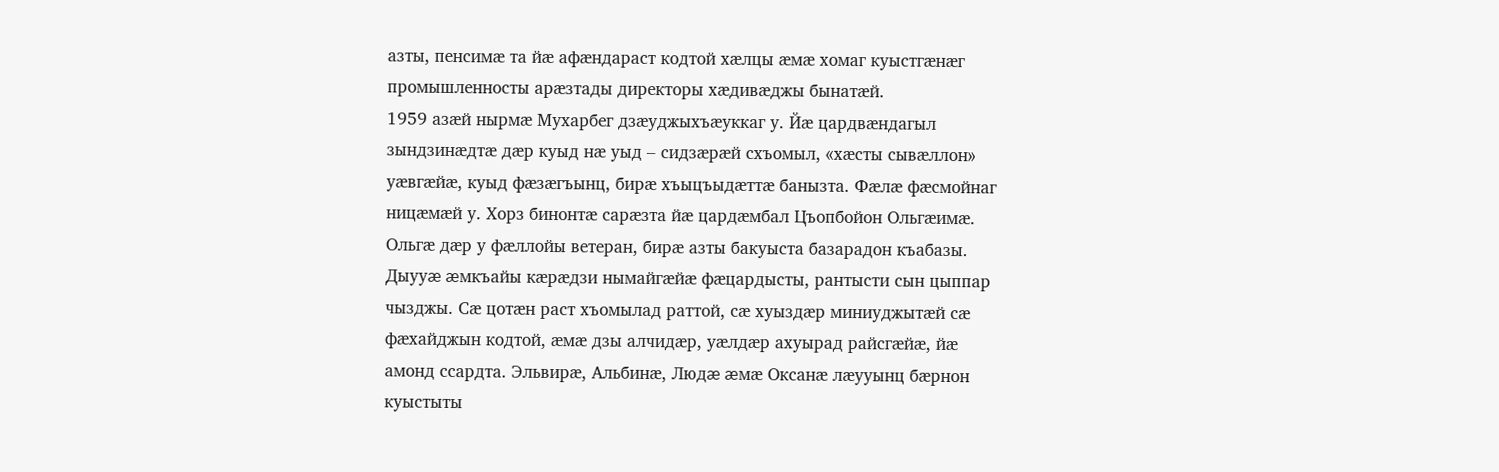азты, пенсимæ та йæ афæндараст кодтой хæлцы æмæ хомаг куыстгæнæг промышленносты арæзтады директоры хæдивæджы бынатæй.
1959 азæй нырмæ Мухарбег дзæуджыхъæуккаг у. Йæ цардвæндагыл зындзинæдтæ дæр куыд нæ уыд – сидзæрæй схъомыл, «хæсты сывæллон» уæвгæйæ, куыд фæзæгъынц, бирæ хъыцъыдæттæ банызта. Фæлæ фæсмойнаг ницæмæй у. Хорз бинонтæ сарæзта йæ цардæмбал Цъопбойон Ольгæимæ. Ольгæ дæр у фæллойы ветеран, бирæ азты бакуыста базарадон къабазы. Дыууæ æмкъайы кæрæдзи нымайгæйæ фæцардысты, рантысти сын цыппар чызджы. Сæ цотæн раст хъомылад раттой, сæ хуыздæр миниуджытæй сæ фæхайджын кодтой, æмæ дзы алчидæр, уæлдæр ахуырад райсгæйæ, йæ амонд ссардта. Эльвирæ, Альбинæ, Людæ æмæ Оксанæ лæууынц бæрнон куыстыты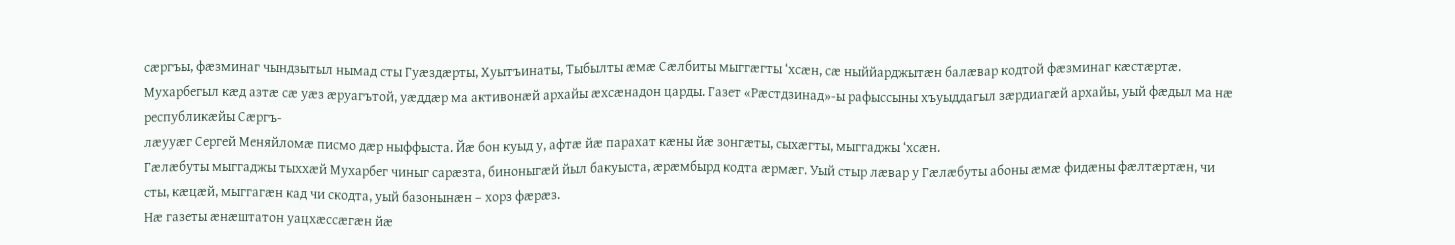сæргъы, фæзминаг чындзытыл нымад сты Гуæздæрты, Хуытъинаты, Тыбылты æмæ Сæлбиты мыггæгты ‘хсæн, сæ ныййарджытæн балæвар кодтой фæзминаг кæстæртæ.
Мухарбегыл кæд азтæ сæ уæз æруагътой, уæддæр ма активонæй архайы æхсæнадон царды. Газет «Рæстдзинад»-ы рафыссыны хъуыддагыл зæрдиагæй архайы, уый фæдыл ма нæ республикæйы Сæргъ-
лæууæг Сергей Меняйломæ писмо дæр ныффыста. Йæ бон куыд у, афтæ йæ парахат кæны йæ зонгæты, сыхæгты, мыггаджы ‘хсæн.
Гæлæбуты мыггаджы тыххæй Мухарбег чиныг сарæзта, биноныгæй йыл бакуыста, æрæмбырд кодта æрмæг. Уый стыр лæвар у Гæлæбуты абоны æмæ фидæны фæлтæртæн, чи сты, кæцæй, мыггагæн кад чи скодта, уый базонынæн – хорз фæрæз.
Нæ газеты æнæштатон уацхæссæгæн йæ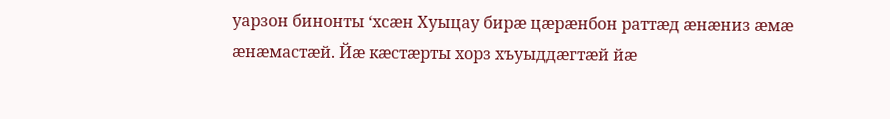уарзон бинонты ‘хсæн Хуыцау бирæ цæрæнбон раттæд æнæниз æмæ æнæмастæй. Йæ кæстæрты хорз хъуыддæгтæй йæ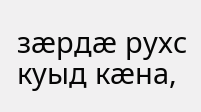зæрдæ рухс куыд кæна,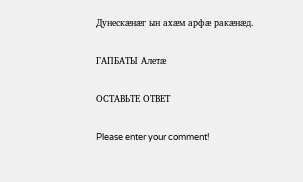Дунескæнæг ын ахæм арфæ ракæнæд.

ГАПБАТЫ Алетæ

ОСТАВЬТЕ ОТВЕТ

Please enter your comment!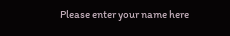Please enter your name here